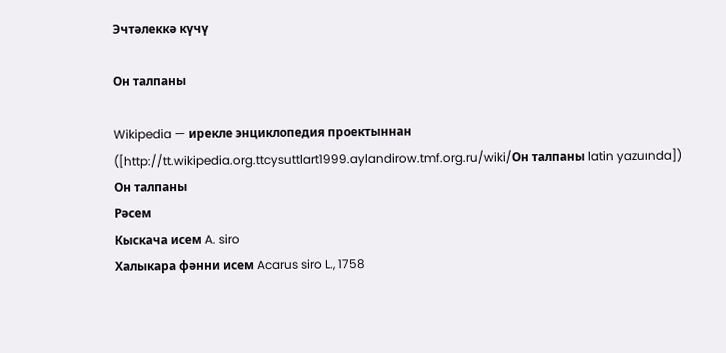Эчтәлеккә күчү

Он талпаны

Wikipedia — ирекле энциклопедия проектыннан ([http://tt.wikipedia.org.ttcysuttlart1999.aylandirow.tmf.org.ru/wiki/Он талпаны latin yazuında])
Он талпаны
Рәсем
Кыскача исем A. siro
Халыкара фәнни исем Acarus siro L., 1758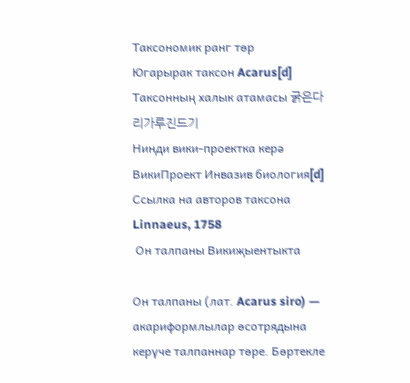Таксономик ранг төр
Югарырак таксон Acarus[d]
Таксонның халык атамасы 굵은다리가루진드기
Нинди вики-проектка керә ВикиПроект Инвазив биология[d]
Ссылка на авторов таксона Linnaeus, 1758
 Он талпаны Викиҗыентыкта

Он талпаны (лат. Acarus siro) — акариформлылар өсотрядына керүче талпаннар төре. Бөртекле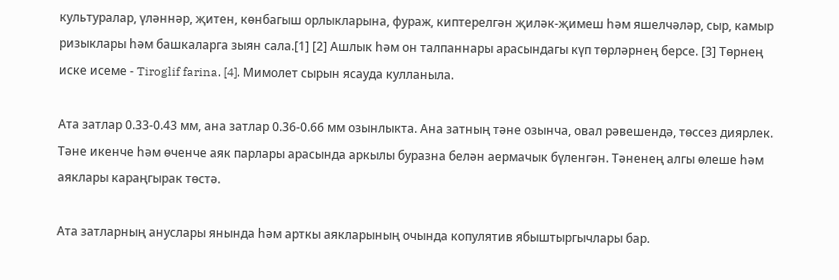культуралар, үләннәр, җитен, көнбагыш орлыкларына, фураж, киптерелгән җиләк-җимеш һәм яшелчәләр, сыр, камыр ризыклары һәм башкаларга зыян сала.[1] [2] Ашлык һәм он талпаннары арасындагы күп төрләрнең берсе. [3] Төрнең иске исеме - Tiroglif farina. [4]. Мимолет сырын ясауда кулланыла.

Ата затлар 0.33-0.43 мм, ана затлар 0.36-0.66 мм озынлыкта. Ана затның тәне озынча, овал рәвешендә, төссез диярлек. Тәне икенче һәм өченче аяк парлары арасында аркылы буразна белән аермачык бүленгән. Тәненең алгы өлеше һәм аяклары караңгырак төстә.

Ата затларның ануслары янында һәм арткы аякларының очында копулятив ябыштыргычлары бар.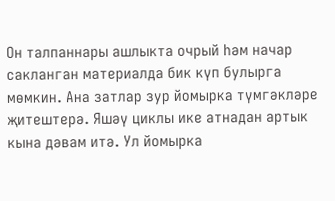Он талпаннары ашлыкта очрый һәм начар сакланган материалда бик күп булырга мөмкин. Ана затлар зур йомырка түмгәкләре җитештерә. Яшәү циклы ике атнадан артык кына дәвам итә. Ул йомырка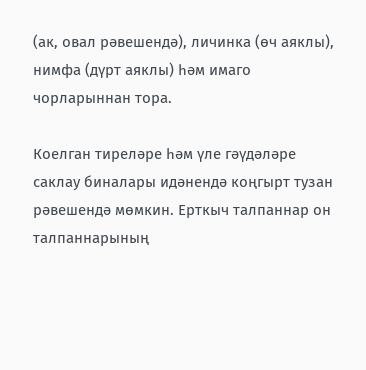(ак, овал рәвешендә), личинка (өч аяклы), нимфа (дүрт аяклы) һәм имаго чорларыннан тора.

Коелган тиреләре һәм үле гәүдәләре саклау биналары идәнендә коңгырт тузан рәвешендә мөмкин. Ерткыч талпаннар он талпаннарының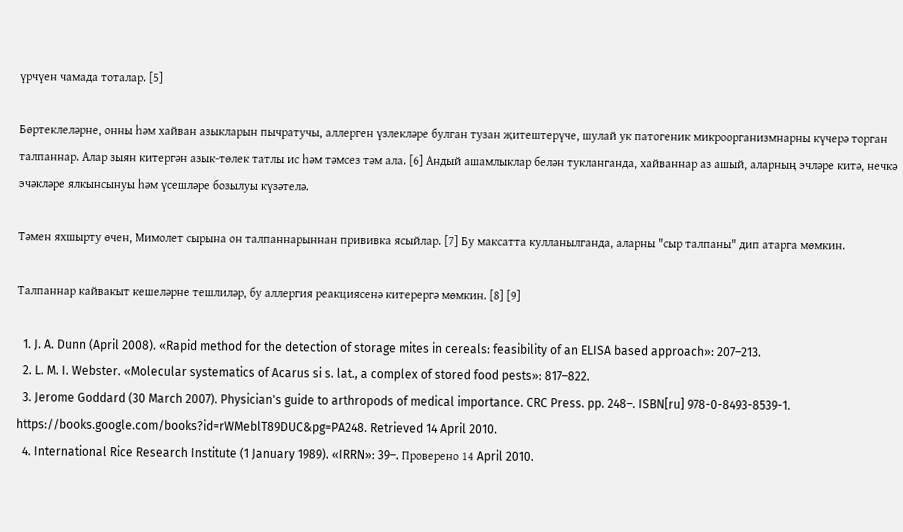үрчүен чамада тоталар. [5]

Бөртеклеләрне, онны һәм хайван азыкларын пычратучы, аллерген үзлекләре булган тузан җитештерүче, шулай ук патогеник микроорганизмнарны күчерә торган талпаннар. Алар зыян китергән азык-төлек татлы ис һәм тәмсез тәм ала. [6] Андый ашамлыклар белән тукланганда, хайваннар аз ашый, аларның эчләре китә, нечкә эчәкләре ялкынсынуы һәм үсешләре бозылуы күзәтелә.

Тәмен яхшырту өчен, Мимолет сырына он талпаннарыннан прививка ясыйлар. [7] Бу максатта кулланылганда, аларны "сыр талпаны" дип атарга мөмкин.

Талпаннар кайвакыт кешеләрне тешлиләр, бу аллергия реакциясенә китерергә мөмкин. [8] [9]

  1. J. A. Dunn (April 2008). «Rapid method for the detection of storage mites in cereals: feasibility of an ELISA based approach»: 207–213.
  2. L. M. I. Webster. «Molecular systematics of Acarus si s. lat., a complex of stored food pests»: 817–822.
  3. Jerome Goddard (30 March 2007). Physician's guide to arthropods of medical importance. CRC Press. pp. 248–. ISBN[ru] 978-0-8493-8539-1. https://books.google.com/books?id=rWMeblT89DUC&pg=PA248. Retrieved 14 April 2010.
  4. International Rice Research Institute (1 January 1989). «IRRN»: 39–. Проверено 14 April 2010.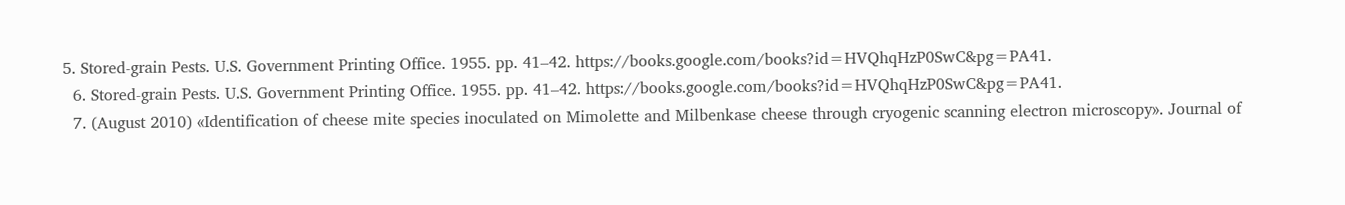5. Stored-grain Pests. U.S. Government Printing Office. 1955. pp. 41–42. https://books.google.com/books?id=HVQhqHzP0SwC&pg=PA41.
  6. Stored-grain Pests. U.S. Government Printing Office. 1955. pp. 41–42. https://books.google.com/books?id=HVQhqHzP0SwC&pg=PA41.
  7. (August 2010) «Identification of cheese mite species inoculated on Mimolette and Milbenkase cheese through cryogenic scanning electron microscopy». Journal of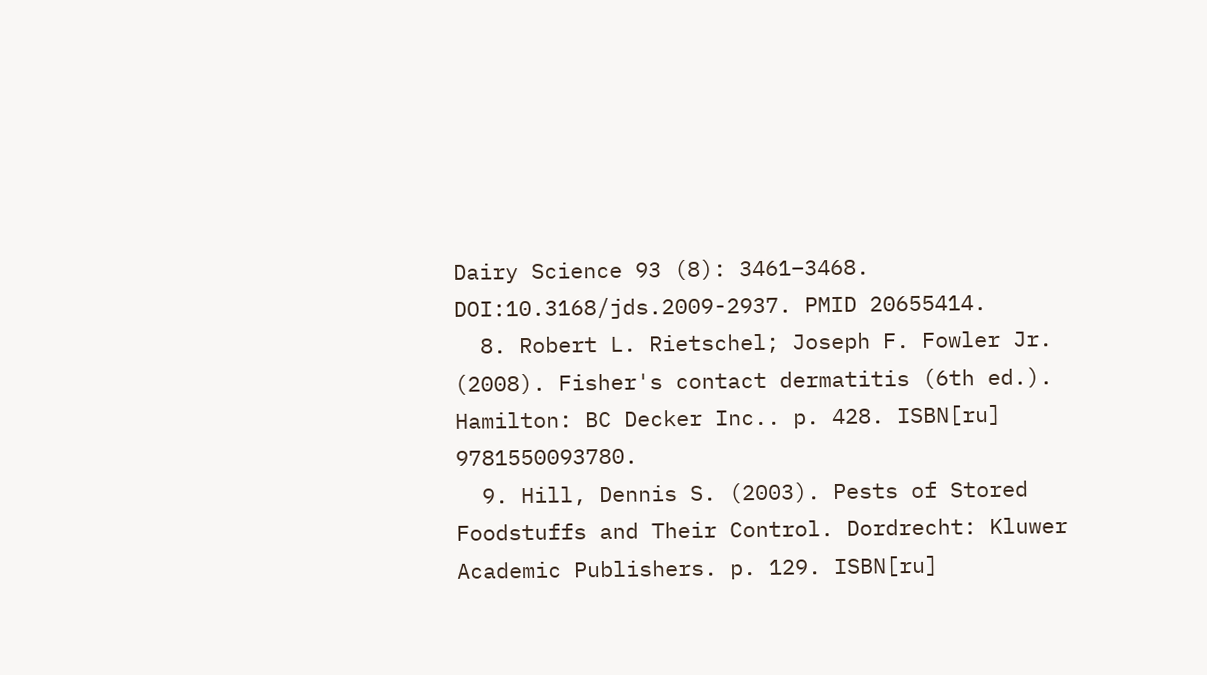Dairy Science 93 (8): 3461–3468. DOI:10.3168/jds.2009-2937. PMID 20655414.
  8. Robert L. Rietschel; Joseph F. Fowler Jr. (2008). Fisher's contact dermatitis (6th ed.). Hamilton: BC Decker Inc.. p. 428. ISBN[ru] 9781550093780.
  9. Hill, Dennis S. (2003). Pests of Stored Foodstuffs and Their Control. Dordrecht: Kluwer Academic Publishers. p. 129. ISBN[ru]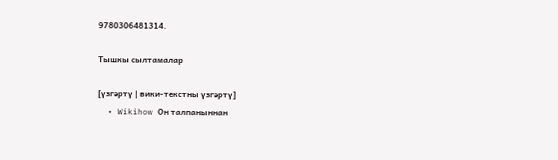9780306481314.

Тышкы сылтамалар

[үзгәртү | вики-текстны үзгәртү]
  • Wikihow Он талпаныннан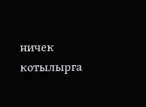ничек котылырга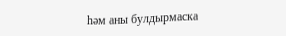һәм аны булдырмаска